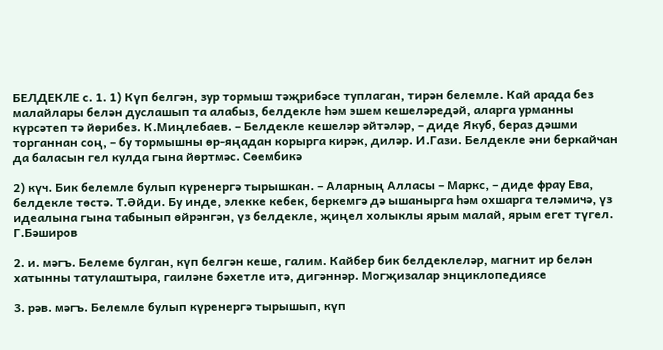БЕЛДЕКЛЕ с. 1. 1) Күп белгән, зур тормыш тәҗрибәсе туплаган, тирән белемле. Кай арада без малайлары белән дуслашып та алабыз, белдекле һәм эшем кешеләредәй, аларга урманны күрсәтеп тә йөрибез. К.Миңлебаев. – Белдекле кешеләр әйтәләр, – диде Якуб, бераз дәшми торганнан соң, – бу тормышны өр-яңадан корырга кирәк, диләр. И.Гази. Белдекле әни беркайчан да баласын гел кулда гына йөртмәс. Сөембикә

2) күч. Бик белемле булып күренергә тырышкан. – Аларның Алласы – Маркс, – диде фрау Ева, белдекле төстә. Т.Әйди. Бу инде, элекке кебек, беркемгә дә ышанырга һәм охшарга теләмичә, үз идеалына гына табынып өйрәнгән, үз белдекле, җиңел холыклы ярым малай, ярым егет түгел. Г.Бәширов

2. и. мәгъ. Белеме булган, күп белгән кеше, галим. Кайбер бик белдеклеләр, магнит ир белән хатынны татулаштыра, гаиләне бәхетле итә, дигәннәр. Могҗизалар энциклопедиясе

3. рәв. мәгъ. Белемле булып күренергә тырышып, күп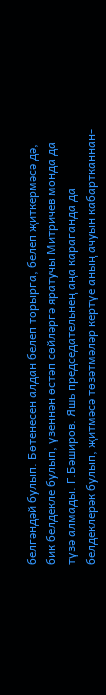белгәндәй булып. Бөтенесен алдан белеп торырга, белеп җиткермәсә дә, бик белдекле булып, үзеннән өстәп сөйләргә яратучы Митричев монда да түзә алмады. Г.Бәширов. Яшь председательнең аңа караганда да белдеклерәк булып, җитмәсә төзәтмәләр кертүе аның ачуын кабартканнан-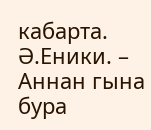кабарта. Ә.Еники. – Аннан гына бура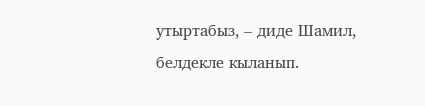утыртабыз, – диде Шамил, белдекле кыланып.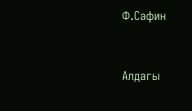Ф.Сафин



Алдагы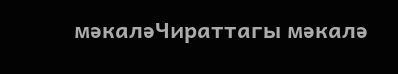мәкаләЧираттагы мәкалә